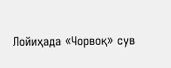Лойиҳада «Чорвоқ» сув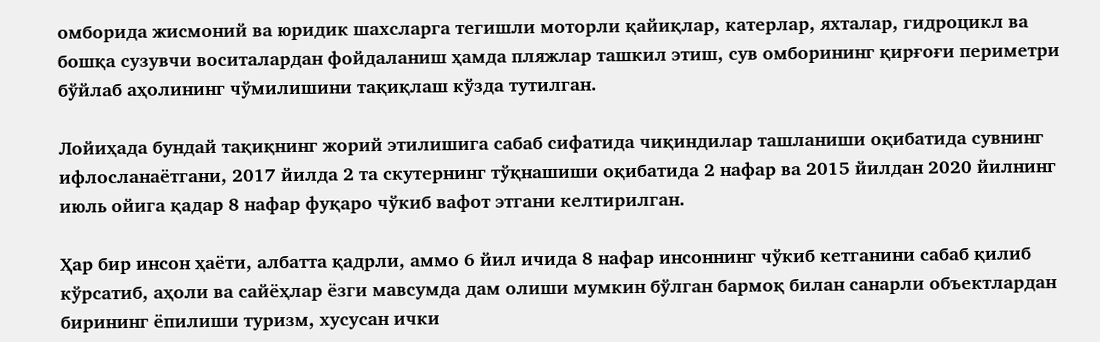омборида жисмоний ва юридик шахсларга тегишли моторли қайиқлар, катерлар, яхталар, гидроцикл ва бошқа сузувчи воситалардан фойдаланиш ҳамда пляжлар ташкил этиш, сув омборининг қирғоғи периметри бўйлаб аҳолининг чўмилишини тақиқлаш кўзда тутилган.

Лойиҳада бундай тақиқнинг жорий этилишига сабаб сифатида чиқиндилар ташланиши оқибатида сувнинг ифлосланаётгани, 2017 йилда 2 та скутернинг тўқнашиши оқибатида 2 нафар ва 2015 йилдан 2020 йилнинг июль ойига қадар 8 нафар фуқаро чўкиб вафот этгани келтирилган.

Ҳар бир инсон ҳаёти, албатта қадрли, аммо 6 йил ичида 8 нафар инсоннинг чўкиб кетганини сабаб қилиб кўрсатиб, аҳоли ва сайёҳлар ёзги мавсумда дам олиши мумкин бўлган бармоқ билан санарли объектлардан бирининг ёпилиши туризм, хусусан ички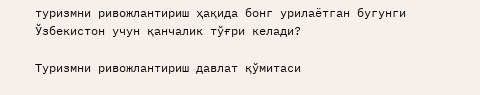туризмни ривожлантириш ҳақида бонг урилаётган бугунги Ўзбекистон учун қанчалик тўғри келади?

Туризмни ривожлантириш давлат қўмитаси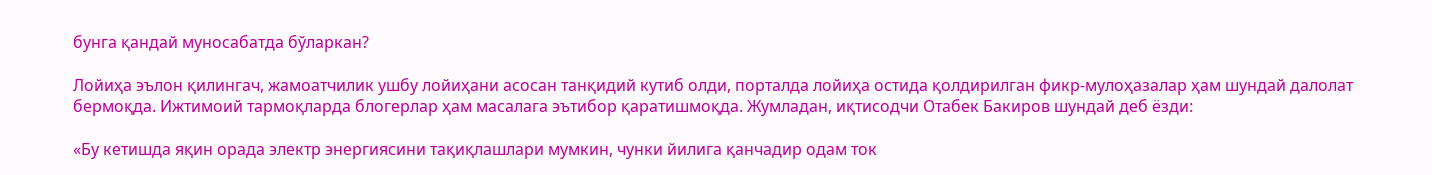бунга қандай муносабатда бўларкан?

Лойиҳа эълон қилингач, жамоатчилик ушбу лойиҳани асосан танқидий кутиб олди, порталда лойиҳа остида қолдирилган фикр-мулоҳазалар ҳам шундай далолат бермоқда. Ижтимоий тармоқларда блогерлар ҳам масалага эътибор қаратишмоқда. Жумладан, иқтисодчи Отабек Бакиров шундай деб ёзди:

«Бу кетишда яқин орада электр энергиясини тақиқлашлари мумкин, чунки йилига қанчадир одам ток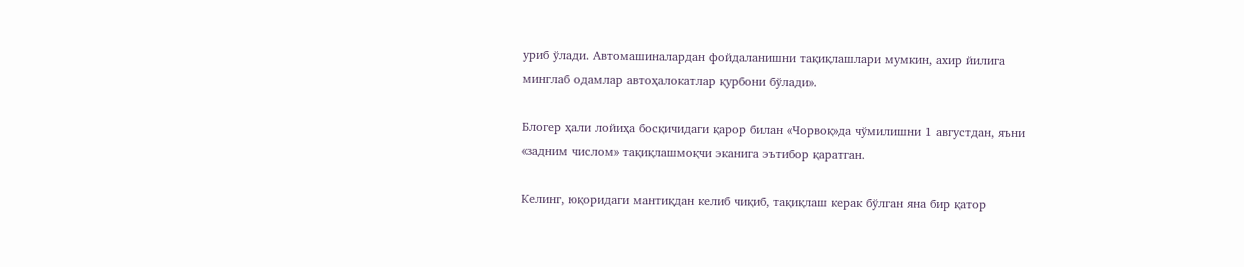уриб ўлади. Автомашиналардан фойдаланишни тақиқлашлари мумкин, ахир йилига минглаб одамлар автоҳалокатлар қурбони бўлади».

Блогер ҳали лойиҳа босқичидаги қарор билан «Чорвоқ»да чўмилишни 1 августдан, яъни «задним числом» тақиқлашмоқчи эканига эътибор қаратган.

Келинг, юқоридаги мантиқдан келиб чиқиб, тақиқлаш керак бўлган яна бир қатор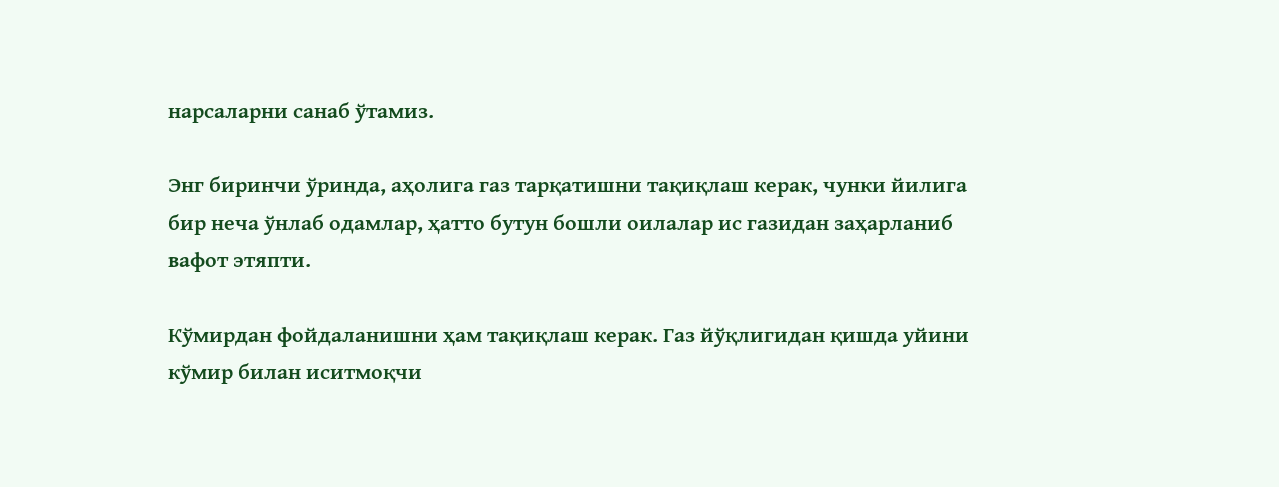нарсаларни санаб ўтамиз.

Энг биринчи ўринда, аҳолига газ тарқатишни тақиқлаш керак, чунки йилига бир неча ўнлаб одамлар, ҳатто бутун бошли оилалар ис газидан заҳарланиб вафот этяпти.

Кўмирдан фойдаланишни ҳам тақиқлаш керак. Газ йўқлигидан қишда уйини кўмир билан иситмоқчи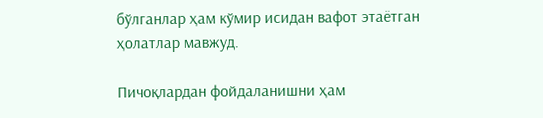бўлганлар ҳам кўмир исидан вафот этаётган ҳолатлар мавжуд.

Пичоқлардан фойдаланишни ҳам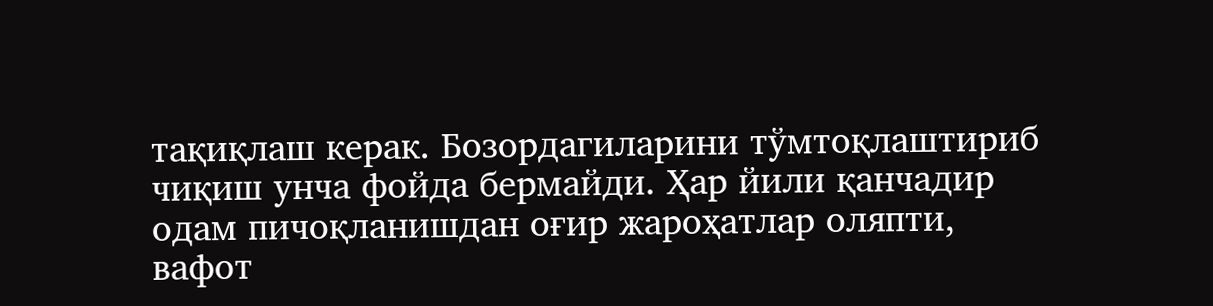тақиқлаш керак. Бозордагиларини тўмтоқлаштириб чиқиш унча фойда бермайди. Ҳар йили қанчадир одам пичоқланишдан оғир жароҳатлар оляпти, вафот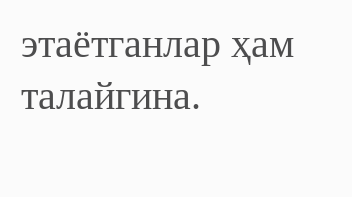этаётганлар ҳам талайгина.